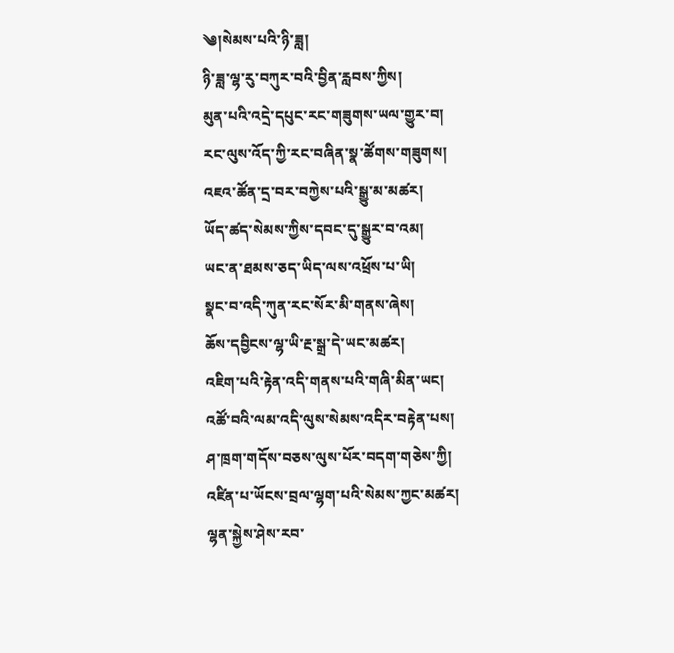༄།སེམས་པའི་ཉི་ཟླ།
ཉི་ཟླ་ལྷ་རུ་བཀུར་བའི་བྱིན་རླབས་ཀྱིས།
མུན་པའི་འདྲེ་དཔུང་རང་གཟུགས་ཡལ་གྱུར་བ།
རང་ལུས་འོད་ཀྱི་རང་བཞིན་སྣ་ཚོགས་གཟུགས།
འཇའ་ཚོན་དྲ་བར་བཀྱེས་པའི་སྒྱུ་མ་མཚར།
ཡོད་ཚད་སེམས་ཀྱིས་དབང་དུ་སྒྱུར་བ་འམ།
ཡང་ན་ཐམས་ཅད་ཡིད་ལས་འཕྲོས་པ་ཡི།
སྣང་བ་འདི་ཀུན་རང་སོར་མི་གནས་ཞེས།
ཆོས་དབྱིངས་ལྷ་ཡི་རྔ་སྒྲ་དེ་ཡང་མཚར།
འཇིག་པའི་རྟེན་འདི་གནས་པའི་གཞི་མིན་ཡང།
འཚོ་བའི་ལམ་འདི་ལུས་སེམས་འདིར་བརྟེན་པས།
ཤ་ཁྲག་གདོས་བཅས་ལུས་པོར་བདག་གཅེས་ཀྱི།
འཛིན་པ་ཡོངས་བྲལ་ལྷག་པའི་སེམས་ཀྱང་མཚར།
ལྷན་སྐྱེས་ཤེས་རབ་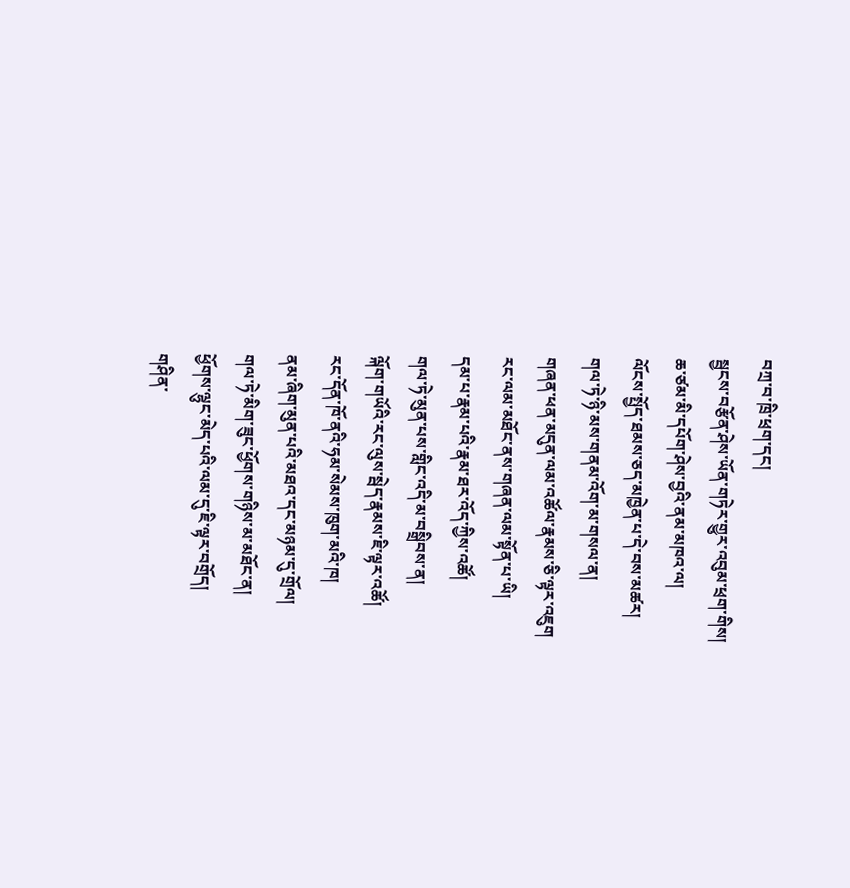བཀྲ་བ་ཁྲི་ཕྲག་དང།
སྦྱངས་བརྩོན་ཤེས་ཡོན་གཏེར་གྱུར་འབུམ་ཕྲག་གིས།
ཆ་ཙམ་མི་དཔོག་ཤེས་བྱའི་ནམ་མཁའ་ལ།
ལོངས་སྤྱོད་ཐམས་ཅད་མཁྱེན་པ་དེ་བས་མཚར།
གལ་ཏེ་ཉི་མས་གནམ་འོག་མ་གསལ་ན།
གཞན་ཕན་མདུན་ལམ་འཚོལ་རྣམས་ཅི་ལྟར་འཇུག
རང་ལམ་མཐོང་ནས་གཞན་ལམ་སྟོན་པ་ཡི།
དམ་པ་རྣམ་པའི་རྣམ་ཐར་འོད་ཀྱིས་འཚོ།
གལ་ཏེ་མུན་པས་གླིང་འདི་མ་བསྒྲིབས་ན།
ལྐོག་གཡོའི་རང་ལུས་སྦེད་རྣམས་ཇི་ལྟར་འཚོ།
རང་དོན་ཁོ་ནའི་ཧམ་སེམས་ཁུག་མའི་ཁ།
ནམ་ཞིག་མུན་པའི་མཐའ་དང་མཉམ་དུ་གྲོལ།
གལ་ཏེ་མིག་ཟུང་ཕྱོགས་གཉིས་མ་མཐོང་ན།
ཕྱོགས་ལྷུང་མེད་པའི་ལམ་དུ་ཇི་ལྟར་བགྲོད།
གཤིན་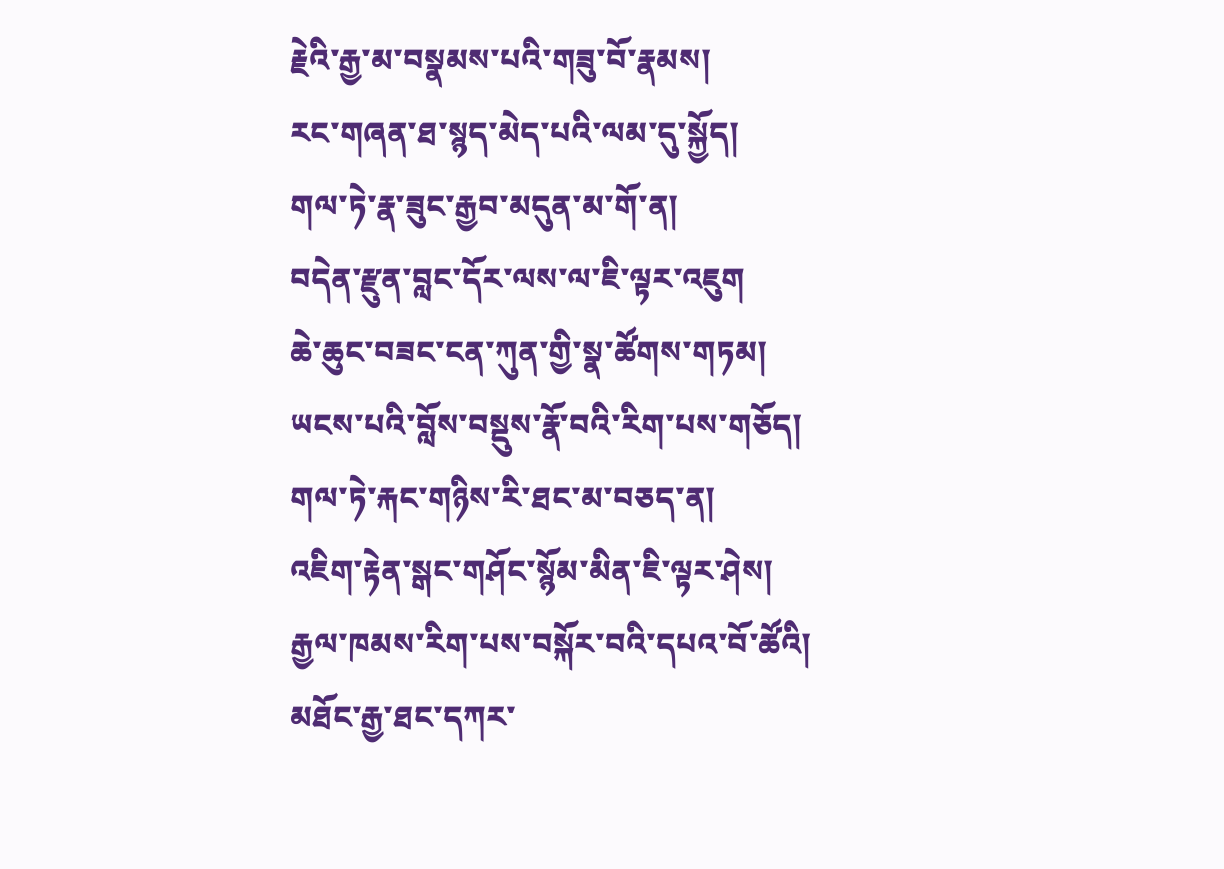རྗེའི་རྒྱ་མ་བསྣམས་པའི་གཟུ་བོ་རྣམས།
རང་གཞན་ཐ་སྙད་མེད་པའི་ལམ་དུ་སྐྱོད།
གལ་ཏེ་རྣ་ཟུང་རྒྱབ་མདུན་མ་གོ་ན།
བདེན་རྫུན་བླང་དོར་ལས་ལ་ཇི་ལྟར་འཇུག
ཆེ་ཆུང་བཟང་ངན་ཀུན་གྱི་སྣ་ཚོགས་གཏམ།
ཡངས་པའི་བློས་བསྡུས་རྣོ་བའི་རིག་པས་གཅོད།
གལ་ཏེ་རྐང་གཉིས་རི་ཐང་མ་བཅད་ན།
འཇིག་རྟེན་སྒང་གཤོང་སྙོམ་མིན་ཇི་ལྟར་ཤེས།
རྒྱལ་ཁམས་རིག་པས་བསྐོར་བའི་དཔའ་བོ་ཚོའི།
མཐོང་རྒྱ་ཐང་དཀར་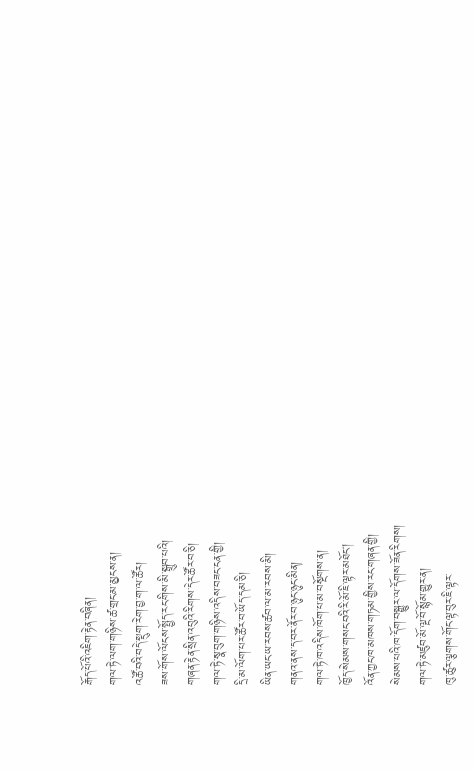རྒོད་པོའི་འཇིག་རྟེན་བཞིན།
གལ་ཏེ་ལག་གཉིས་ཚ་གྲང་མ་མྱངས་ན།
འཚོ་བའི་བདེ་སྡུག་རེག་བྱ་ག་ལ་ཚོར།
ཟས་གོས་ལོངས་སྤྱོད་རང་གིས་མི་སྒྲུབ་པའི།
གཞན་རྟེན་སྲིན་འབུའི་རིགས་དེར་ཚོར་བ་ཅི།
གལ་ཏེ་སྣ་བུག་གཉིས་འདིས་བཟང་ངན་གྱི།
དྲི་མ་ལོག་པར་ཚོར་བ་ཡོད་དམ་ཅི།
ཡིན་ཡང་ཡ་རབས་ཚབ་ལ་མ་རབས་མི།
གནའ་ནས་ད་བར་ནོར་བ་ཉུང་ཉུང་མིན།
གལ་ཏེ་ཁ་འདིས་ཁོག་པ་མ་བསྔོགས་ན།
ཁྱོད་སེམས་གསང་བའི་རི་མོ་ཇི་ལྟར་མཐོང།
འོན་ཀྱང་ཁ་མཁས་གཏམ་གྱིས་རང་གཞན་གྱི།
སེམས་པའི་ཁ་དོག་བསྒྱུར་ལ་དོགས་ཟོན་རིགས།
གལ་ཏེ་མཛུབ་མོ་ལྔ་བོ་སྙོམ་གྱུར་ན།
ཁུ་ཚུར་ལྕགས་གོང་ལྟ་བུར་ཇི་ལྟར་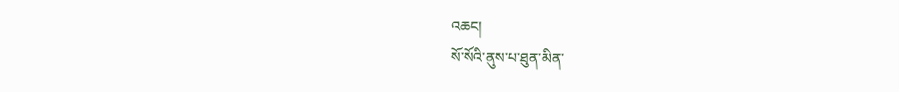འཆང།
སོ་སོའི་ནུས་པ་ཐུན་མིན་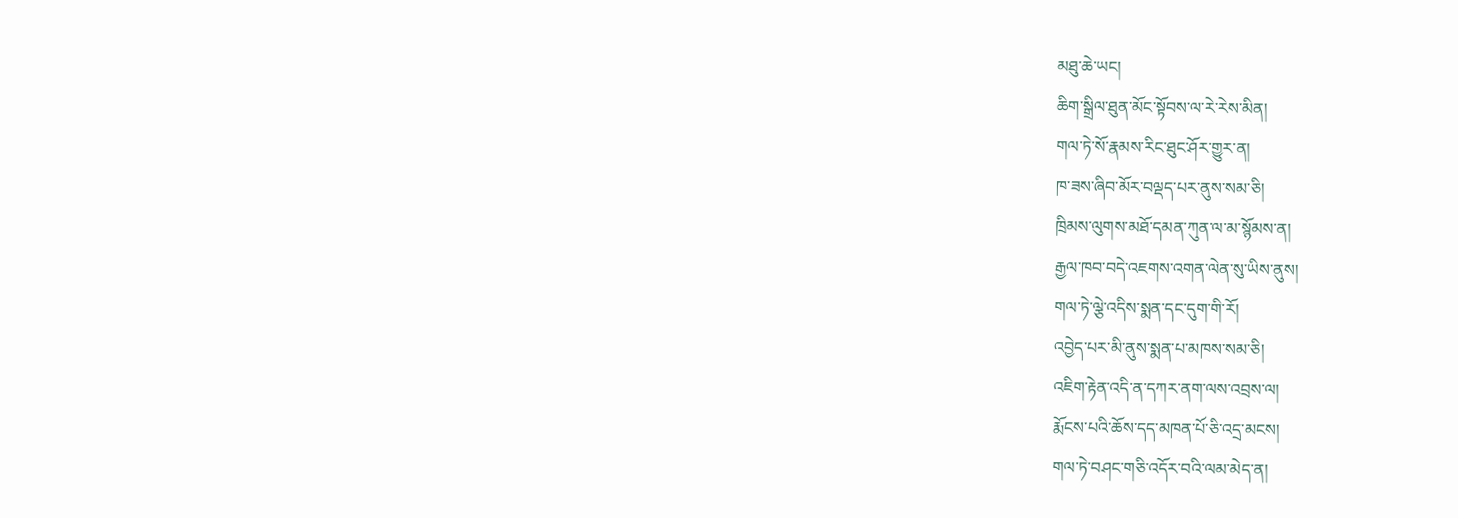མཐུ་ཆེ་ཡང།
ཆིག་སྒྲིལ་ཐུན་མོང་སྟོབས་ལ་རེ་རེས་མིན།
གལ་ཏེ་སོ་རྣམས་རིང་ཐུང་ཤོར་གྱུར་ན།
ཁ་ཟས་ཞིབ་མོར་བལྡད་པར་ནུས་སམ་ཅི།
ཁྲིམས་ལུགས་མཐོ་དམན་ཀུན་ལ་མ་སྙོམས་ན།
རྒྱལ་ཁབ་བདེ་འཇགས་འགན་ལེན་སུ་ཡིས་ནུས།
གལ་ཏེ་ལྕེ་འདིས་སྨན་དང་དུག་གི་རོ།
འབྱེད་པར་མི་ནུས་སྨན་པ་མཁས་སམ་ཅི།
འཇིག་རྟེན་འདི་ན་དཀར་ནག་ལས་འབྲས་ལ།
རྨོངས་པའི་ཆོས་དད་མཁན་པོ་ཅི་འདྲ་མངས།
གལ་ཏེ་བཤང་གཅི་འདོར་བའི་ལམ་མེད་ན།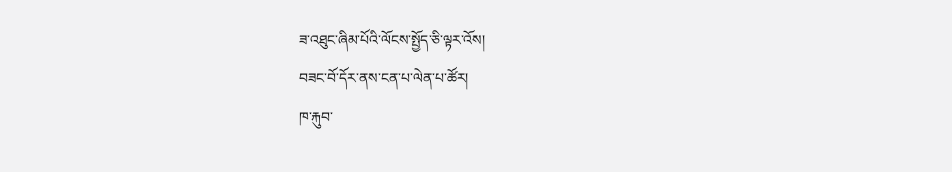ཟ་འཐུང་ཞིམ་པོའི་ལོངས་སྤྱོད་ཅི་ལྟར་འོས།
བཟང་བོ་དོར་ནས་ངན་པ་ལེན་པ་ཚོར།
ཁ་རྐུབ་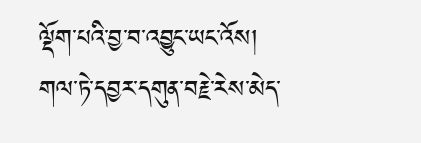ལྡོག་པའི་བྱ་བ་འབྱུང་ཡང་འོས།
གལ་ཏེ་དབྱར་དགུན་བརྗེ་རེས་མེད་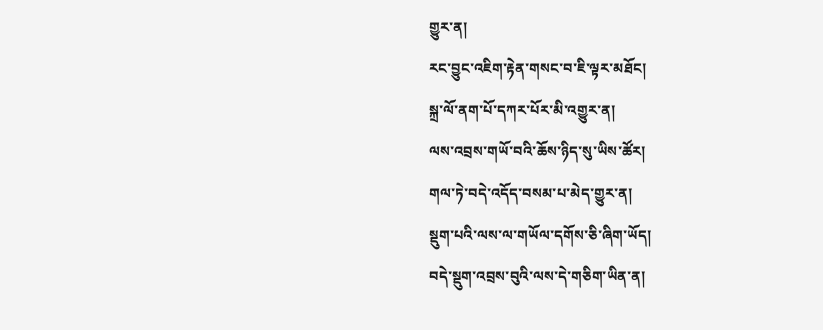གྱུར་ན།
རང་བྱུང་འཇིག་རྟེན་གསང་བ་ཇི་ལྟར་མཐོང།
སྐྲ་ལོ་ནག་པོ་དཀར་པོར་མི་འགྱུར་ན།
ལས་འབྲས་གཡོ་བའི་ཆོས་ཉིད་སུ་ཡིས་ཚོར།
གལ་ཏེ་བདེ་འདོད་བསམ་པ་མེད་གྱུར་ན།
སྡུག་པའི་ལས་ལ་གཡོལ་དགོས་ཅི་ཞིག་ཡོད།
བདེ་སྡུག་འབྲས་བུའི་ལས་དེ་གཅིག་ཡིན་ན།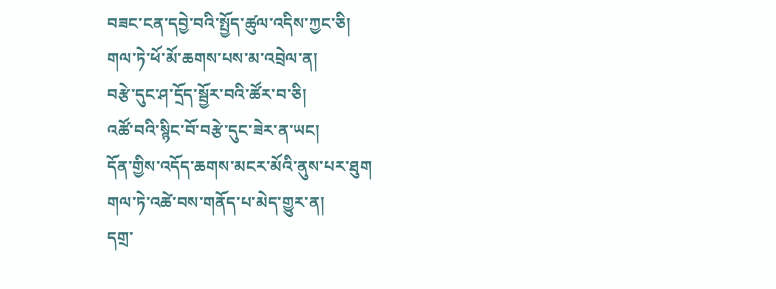བཟང་ངན་དབྱེ་བའི་སྤྱོད་ཚུལ་འདིས་ཀྱང་ཅི།
གལ་ཏེ་ཕོ་མོ་ཆགས་པས་མ་འབྲེལ་ན།
བརྩེ་དུང་ཤ་དྲོད་སྦྱོར་བའི་ཚོར་བ་ཅི།
འཚོ་བའི་སྙིང་བོ་བརྩེ་དུང་ཟེར་ན་ཡང།
དོན་གྱིས་འདོད་ཆགས་མངར་མོའི་ནུས་པར་ཐུག
གལ་ཏེ་འཚེ་བས་གནོད་པ་མེད་གྱུར་ན།
དགྲ་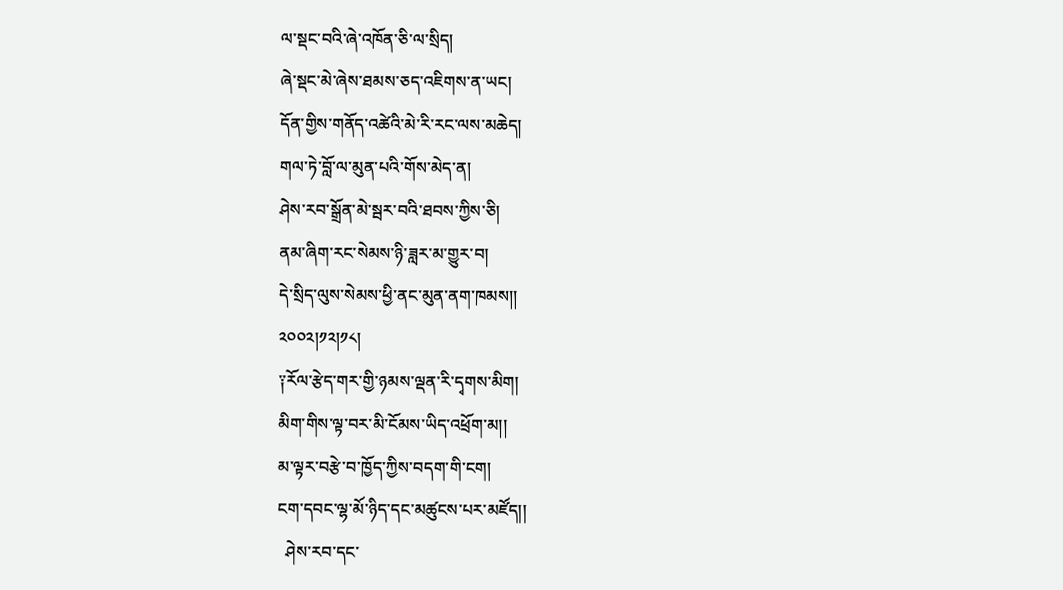ལ་སྡང་བའི་ཞེ་འཁོན་ཅི་ལ་སྲིད།
ཞེ་སྡང་མེ་ཞེས་ཐམས་ཅད་འཇིགས་ན་ཡང།
དོན་གྱིས་གནོད་འཚེའི་མེ་རི་རང་ལས་མཆེད།
གལ་ཏེ་བློ་ལ་མུན་པའི་གོས་མེད་ན།
ཤེས་རབ་སྒྲོན་མེ་སྦར་བའི་ཐབས་ཀྱིས་ཅི།
ནམ་ཞིག་རང་སེམས་ཉི་ཟླར་མ་གྱུར་བ།
དེ་སྲིད་ལུས་སེམས་ཕྱི་ནང་མུན་ནག་ཁམས།།
༢༠༠༢།༡༢།༡༨།
༑རོལ་རྩེད་གར་གྱི་ཉམས་ལྡན་རི་དྭགས་མིག།
མིག་གིས་ལྟ་བར་མི་ངོམས་ཡིད་འཕྲོག་མ།།
མ་ལྟར་བརྩེ་བ་ཁྱོད་ཀྱིས་བདག་གི་ངག།
ངག་དབང་ལྷ་མོ་ཉིད་དང་མཚུངས་པར་མཛོད།།
  ཤེས་རབ་དང་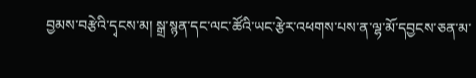བྱམས་བརྩེའི་དྭངས་མ། སྒྲ་སྙན་དང་ལང་ཚོའི་ཡང་རྩེར་འཕགས་པས་ན་ལྷ་མོ་དབྱངས་ཅན་མ་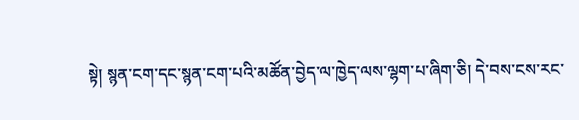སྟེ། སྙན་ངག་དང་སྙན་ངག་པའི་མཚོན་བྱེད་ལ་ཁྱེད་ལས་ལྷག་པ་ཞིག་ཅི། དེ་བས་ངས་རང་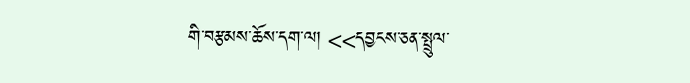གི་བརྩམས་ཆོས་དག་ལ། <<དབྱངས་ཅན་སྤྲུལ་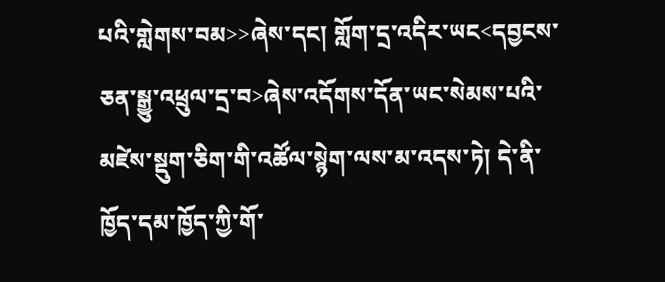པའི་གླེགས་བམ>>ཞེས་དང། གློག་དྲ་འདིར་ཡང<དབྱངས་ཅན་སྒྱུ་འཕྲུལ་དྲ་བ>ཞེས་འདོགས་དོན་ཡང་སེམས་པའི་མཛེས་སྡུག་ཅིག་གི་འཚོལ་སྙེག་ལས་མ་འདས་ཏེ། དེ་ནི་ཁྱོད་དམ་ཁྱོད་ཀྱི་གོ་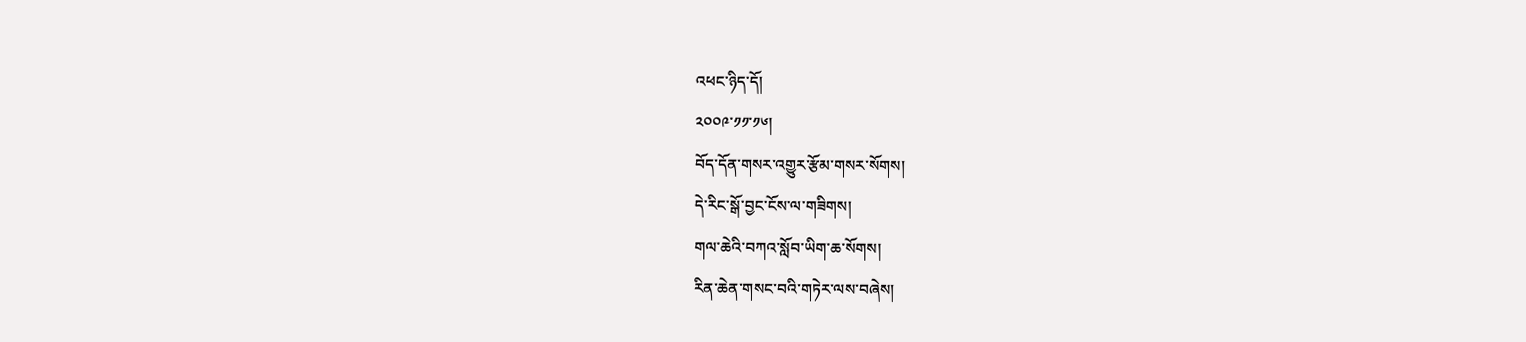འཕང་ཉིད་དོ།
༢༠༠༩་༡༡་༡༦།
བོད་དོན་གསར་འགྱུར་རྩོམ་གསར་སོགས།
དེ་རིང་སྒོ་བྱང་ངོས་ལ་གཟིགས།
གལ་ཆེའི་བཀའ་སློབ་ཡིག་ཆ་སོགས།
རིན་ཆེན་གསང་བའི་གཏེར་ལས་བཞེས།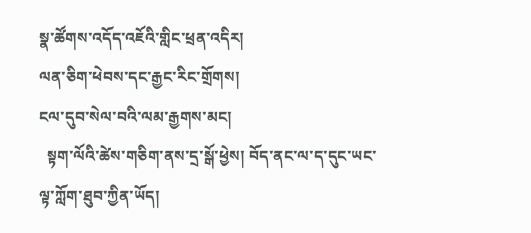སྣ་ཚོགས་འདོད་འཇོའི་གླིང་ཕྲན་འདིར།
ལན་ཅིག་ཕེབས་དང་རྒྱང་རིང་གྲོགས།
ངལ་དུབ་སེལ་བའི་ལམ་རྒྱགས་མང།
  སྟག་ལོའི་ཚེས་གཅིག་ནས་དྲ་སྒོ་ཕྱེས། བོད་ནང་ལ་ད་དུང་ཡང་ལྟ་ཀློག་ཐུབ་ཀྱིན་ཡོད།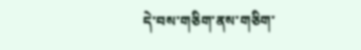དེ་བས་གཅིག་ནས་གཅིག་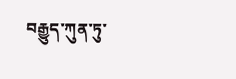བརྒྱུད་ཀུན་ཏུ་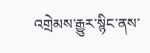འགྲེམས་རྒྱུར་སྙིང་ནས་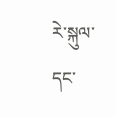རེ་སྐུལ་དང་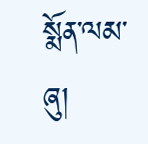སྨོན་ལམ་ཞུ།